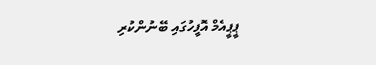ޕީޕީއެމް އޮފީހުގައި ބޭނުންކުރި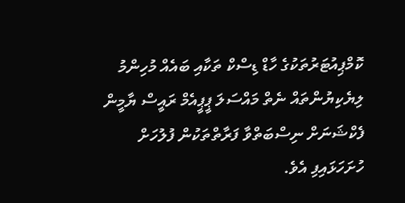ކޮމްޕިއުޓަރުތަކުގެ ހާޑް ޑިސްކް ތަކާއި ބައެއް މުހިންމު ލިޔެކިޔުންތައް ނެތް މައްސަލަ ޕީޕީއެމް ރައީސް ޔާމީން ފެކްޝަނަށް ނިސްބަތްވާ ފަރާތްތަކުން ފުލުހަށް ހުށަހަޅައިފި އެވެ.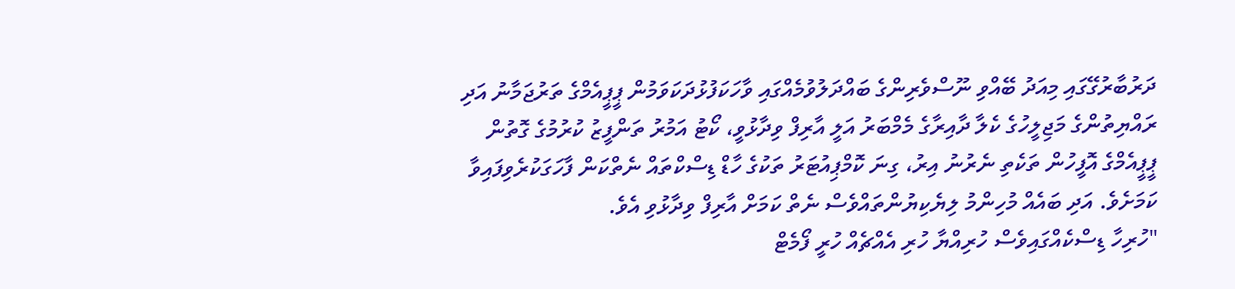ދަރުބާރުގޭގައި މިއަދު ބޭއްވި ނޫސްވެރިންގެ ބައްދަލުވުމެއްގައި ވާހަކަފުޅުދަކަވަމުން ޕީޕީއެމްގެ ތަރުޖަމާނު އަދި ރައްޔިތުންގެ މަޖިލީހުގެ ކެލާ ދާއިރާގެ މެމްބަރު އަލީ އާރިފް ވިދާޅުވީ، ކޯޓު އަމުރު ތަންފީޒު ކުރުމުގެ ގޮތުން ޕީޕީއެމްގެ އޮފީހުން ތަކެތި ނެރުނު އިރު، ގިނަ ކޮމްޕިއުޓަރު ތަކުގެ ހާޑް ޑިސްކްތައް ނެތްކަން ފާހަގަކުރެވިފައިވާ ކަމަށެވެ. އަދި ބައެއް މުހިންމު ލިޔެކިޔުންތައްވެސް ނެތް ކަމަށް އާރިފް ވިދާޅުވި އެވެ.
"ހުރިހާ ޑިސްކެއްގައިވެސް ހުރިއްޔާ ހުރި އެއްޗެއް ހުރީ ފޯމެޓް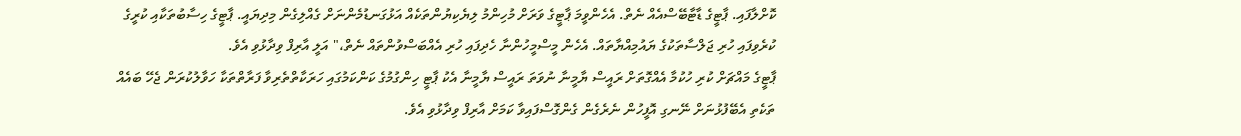ކޮށްލާފައި. ޕާޓީގެ ޑާޓާބޭސްއެއް ނެތް. އެހެންވީމަ ޕާޓީގެ ވަރަށް މުހިންމު ލިޔެކިޔުންތަކެއް އަޅުގަނޑުމެންނަށް ގެއްލިގެން މިދިޔައީ. ޕާޓީގެ ހިސާބުތަކާއި ކުރީގެ ކުރެވިފައި ހުރި ޖަލްސާތަކުގެ ޔައުމިއްޔާތައް. އެހެން މީސްމީހުންނާ ހެދިފައި ހުރި އެއްބަސްވުންތައް ނެތް،" އަލީ އާރިފް ވިދާޅުވި އެވެ.
ޕާޓީގެ މައްޗަށް ކުރި ހުކުމާ އެއްގޮތަށް ރައީސް ޔާމީނާ ނުވަތަ ރައީސް ޔާމީނާ އެކު ޕާޓީ ހިންގުމުގެ ކަންކަމުގައި ހަރަކާތްތެރިވާ ފަރާތްތަކާ ހަވާލުކުރަން ޖެހޭ ބައެއް ތަކެތި އެބޭފުޅުނަށް ނޭނގި އޮފީހުން ނެރެގެން ގެންގޮސްފައިވާ ކަމަށް އާރިފް ވިދާޅުވި އެވެ.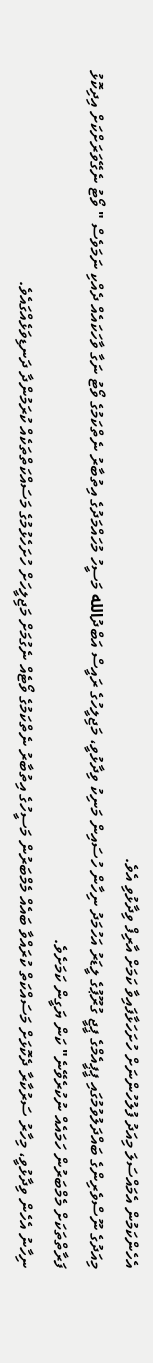އެހެންކަމުން އެމައްސަލަ މިއަދު ފުލުހުންނަށް ހުށަހަޅާފައިވާ ކަމަށް އާރިފް ވިދާޅުވި އެވެ.
މިއަދުގެ ނޫސްވެރިންގެ ބައްދަލުވުމުގައި ޕީޕީއެމްގެ ޕީޖީ ގުރޫޕުގެ ލީޑަރު އަހުމަދު ނިހާން ހުސައިން މަނިކު ވިދާޅުވީ، މަޖިލީހުގެ ރައީސް އަބްދުالله މަސީހު މުހައްމަދުގެ އިތުބާރު ނެތްކަމުގެ ވޯޓު ނަގާ ވާހަކައެއް ދެއްކި ނަމަވެސް " ވޯޓު ނެގޭވަރަށްކަށް އިދިކޮޅު ފަރާތްތަކަށް މެމްބަރުން ހަމައެއް ނުކުރެވޭނެ" ކަން ޔަގީން ކަމަށެވެ.
ނިހާނު އެހެން ވިދާޅުވީ، މިހާރު ސަރުކާރާ ދެކޮޅަށް މަސައްކަތް ކުރައްވާ ބައެއް މެމްބަރުން މަސީހުގެ އިތުބާރު ނެތްކަމުގެ ވޯޓެއް ނެގުމަށް މަޖިލީހަށް ހުށަހެޅުމުގެ މަސައްކަތްތަކެއް ކުރަމުންދާ ދަނޑިވަޅެއްގައެވެ.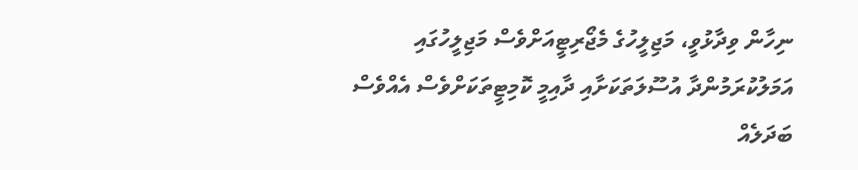ނިހާން ވިދާޅުވީ، މަޖިލީހުގެ މެޖޯރިޓީއަށްވެސް މަޖިލީހުގައި އަމަލުކުރަމުންދާ އުސޫލަތަކަށާއި ދާއިމީ ކޮމިޓީތަކަށްވެސް އެއްވެސް ބަދަލެއް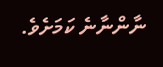ނާންނާނެ ކަމަށެވެ.